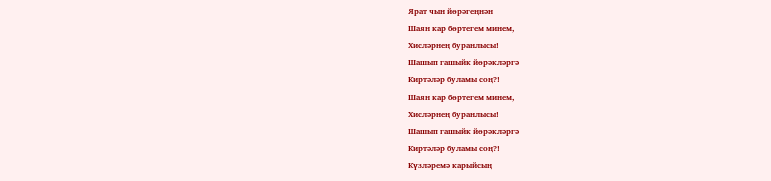Ярат чын йөрәгеңнән
Шаян кар бөртегем минем,
Хисләрнең буранлысы!
Шашып гашыйк йөрәкләргә
Киртәләр буламы соң?!
Шаян кар бөртегем минем,
Хисләрнең буранлысы!
Шашып гашыйк йөрәкләргә
Киртәләр буламы соң?!
Күзләремә карыйсың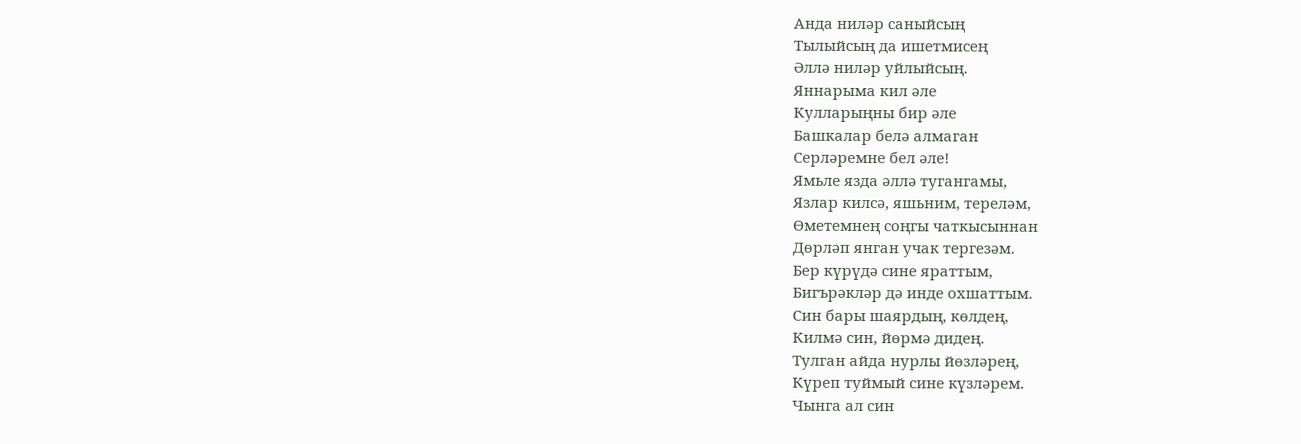Анда ниләр саныйсың
Тылыйсың да ишетмисең
Әллә ниләр уйлыйсың.
Яннарыма кил әле
Кулларыңны бир әле
Башкалар белә алмаган
Серләремне бел әле!
Ямьле язда әллә тугангамы,
Язлар килсә, яшьним, тереләм,
Өметемнең соңгы чаткысыннан
Дөрләп янган учак тергезәм.
Бер күрүдә сине яраттым,
Бигърәкләр дә инде охшаттым.
Син бары шаярдың, көлдең,
Килмә син, йөрмә дидең.
Тулган айда нурлы йөзләрең,
Күреп туймый сине күзләрем.
Чынга ал син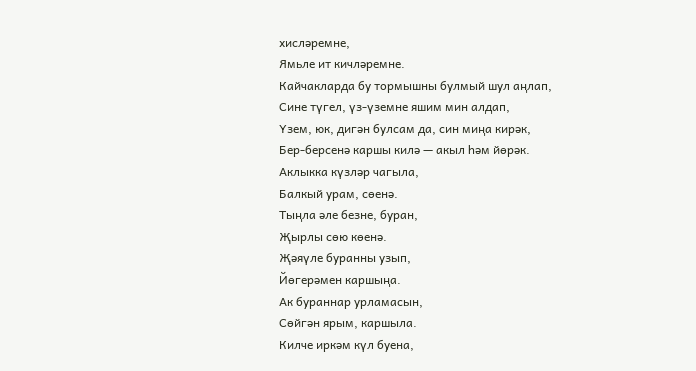хисләремне,
Ямьле ит кичләремне.
Кайчакларда бу тормышны булмый шул аңлап,
Сине түгел, үз-үземне яшим мин алдап,
Үзем, юк, дигән булсам да, син миңа кирәк,
Бер-берсенә каршы килә — акыл һәм йөрәк.
Аклыкка күзләр чагыла,
Балкый урам, сөенә.
Тыңла әле безне, буран,
Җырлы сөю көенә.
Җәяүле буранны узып,
Йөгерәмен каршыңа.
Ак бураннар урламасын,
Сөйгән ярым, каршыла.
Килче иркәм күл буена,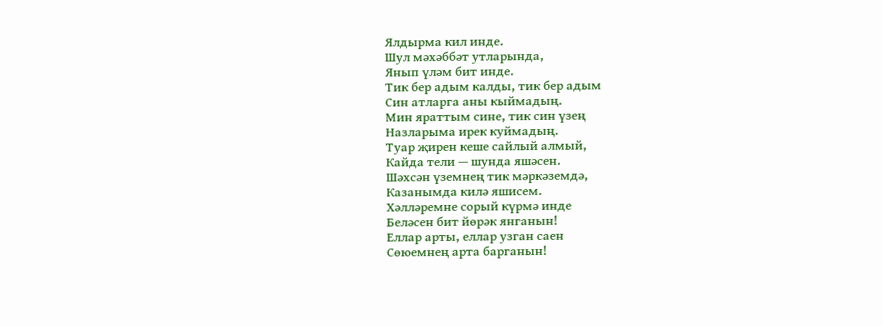Ялдырма кил инде.
Шул мәхәббәт утларында,
Янып үләм бит инде.
Тик бер адым калды, тик бер адым
Син атларга аны кыймадың.
Мин яраттым сине, тик син үзең
Назларыма ирек куймадың.
Туар җирен кеше сайлый алмый,
Кайда тели — шунда яшәсен.
Шәхсән үземнең тик мәркәземдә,
Казанымда килә яшисем.
Хәлләремне сорый күрмә инде
Беләсен бит йөрәк янганын!
Еллар арты, еллар узган саен
Сөюемнең арта барганын!